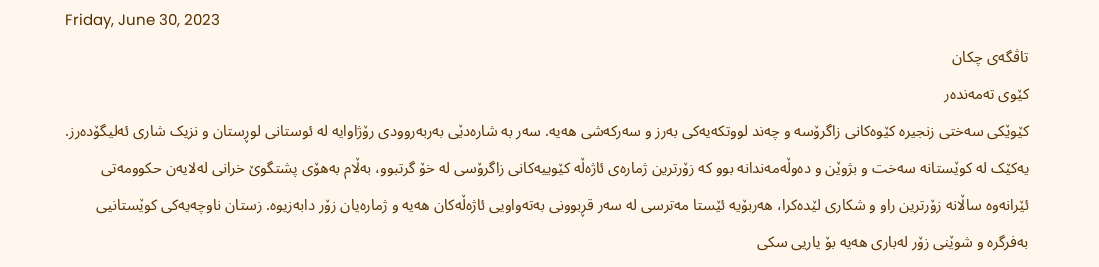Friday, June 30, 2023
تاڤگەی چکان
کێوی تەمەندەر
کێوێکی سەختی زنجیرە کێوەکانی زاگرۆسە و چەند لووتکەیەکی بەرز و سەرکەشی هەیە. سەر بە شارەدێی بەربەروودی رۆژاوایە لە ئوستانی لوڕستان و نزیک شاری ئەلیگۆدەرز. یەکێک لە کوێستانە سەخت و بژوێن و دەوڵەمەندانە بوو کە زۆرترین ژمارەی ئاژەڵە کێوییەکانی زاگرۆسی لە خۆ گرتبوو، بەڵام بەهۆی پشتگوێ خرانی لەلایەن حکوومەتی ئێرانەوە ساڵانە زۆرترین راو و شکاری لێدەکرا، هەربۆیە ئێستا مەترسی لە سەر قڕبوونی بەتەواویی ئاژەڵەکان هەیە و ژمارەیان زۆر دابەزیوە. زستان ناوچەیەکی کوێستانیی بەفرگرە و شوێنی زۆر لەباری هەیە بۆ یاریی سکی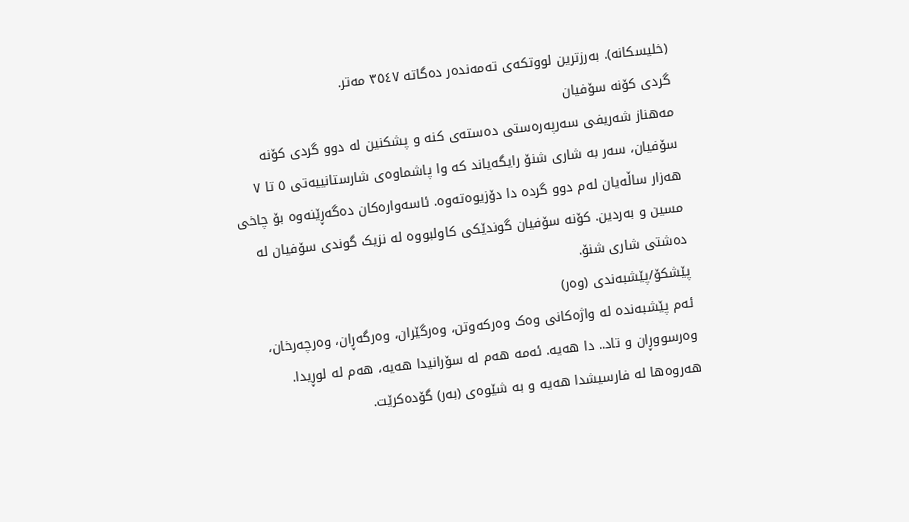(خلیسکانە). بەرزترین لووتکەی تەمەندەر دەگاتە ٣٥٤٧ مەتر.
گردی کۆنە سۆفیان
مەهناز شەریفی سەرپەرەستی دەستەی کنە و پشکنین لە دوو گردی کۆنە سۆفیان، سەر بە شاری شنۆ رایگەیاند کە وا پاشماوەی شارستانییەتی ٥ تا ٧ هەزار ساڵەیان لەم دوو گردە دا دۆزیوەتەوە. ئاسەوارەکان دەگەڕێنەوە بۆ چاخی مسین و بەردین. کۆنە سۆفیان گوندێکی کاولبووە لە نزیک گوندی سۆفیان لە دەشتی شاری شنۆ.
پێشکۆ/پێشبەندی (وەر)
ئەم پێشبەندە لە واژەکانی وەک وەرکەوتن، وەرگێران، وەرگەڕان، وەرچەرخان، وەرسووڕان و تاد.. دا هەیە. ئەمە هەم لە سۆرانیدا هەیە، هەم لە لوڕیدا. هەروەها لە فارسیشدا هەیە و بە شێوەی (بەر) گۆدەکرێت.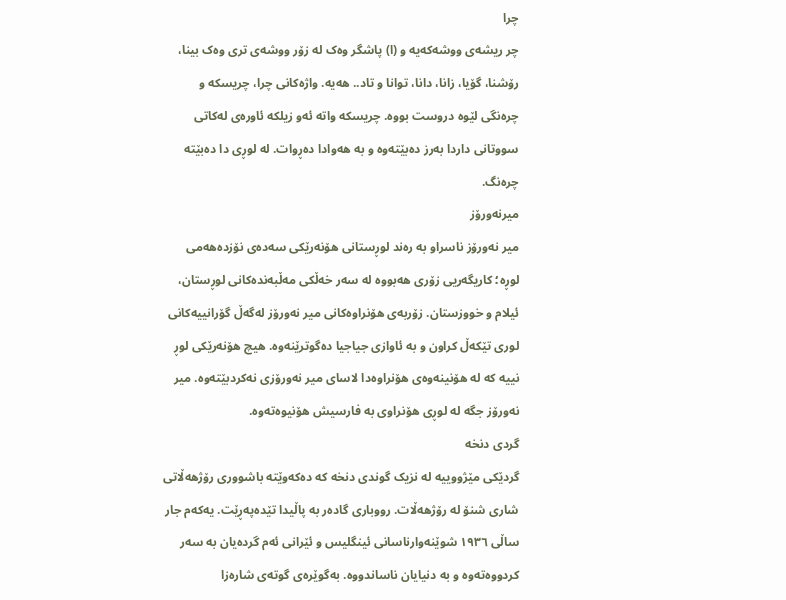چرا
چر ریشەی ووشەکەیە و (ا) پاشگر وەک لە زۆر ووشەی تری وەک بینا، رۆشنا، گۆیا، زانا، دانا، توانا و تاد.. هەیە. واژەکانی چرا، چریسکە و چرەنگی لێوە دروست بووە. چریسکە واتە ئەو زیلکە ئاورەی لەکاتی سووتانی داردا بەرز دەبێتەوە و بە هەوادا دەڕوات. لە لوڕی دا دەبێتە چرەنگ.
میرنەورۆز
میر نەورۆز ناسراو بە رەند لوڕستانی هۆنەرێکی سەدەی نۆزدەهەمی لوڕە؛ کاریگەریی زۆری هەبووە لە سەر خەڵکی مەڵبەندەکانی لوڕستان، ئیلام و خووزستان. زۆربەی هۆنراوەکانی میر نەورۆز لەگەڵ گۆرانییەکانی لوری تێکەڵ کراون و بە ئاوازی جیاجیا دەگوترێنەوە. هیچ هۆنەرێکی لوڕ نییە کە لە هۆنینەوەی هۆنراوەدا لاسای میر نەورۆزی نەکردبێتەوە. میر نەورۆز جگە لە لوڕی هۆنراوی بە فارسیش هۆنیوەتەوە.
گردی دنخە
گردێکی مێژووییە لە نزیک گوندی دنخە کە دەکەوێتە باشووری رۆژهەڵاتی شاری شنۆ لە رۆژهەڵات. رووباری گادەر بە پاڵیدا تێدەپەڕێت. یەکەم جار ساڵی ١٩٣٦ شوێنەوارناسانی ئینگلیس و ئێرانی ئەم گردەیان بە سەر کردووەتەوە و بە دنیایان ناساندووە. بەگوێرەی گوتەی شارەزا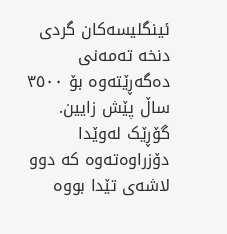ئینگلیسەکان گردی دنخە تەمەنی دەگەڕێتەوە بۆ ٣٥٠٠ ساڵ پێش زایین. گۆڕێک لەوێدا دۆزراوەتەوە کە دوو لاشەی تێدا بووە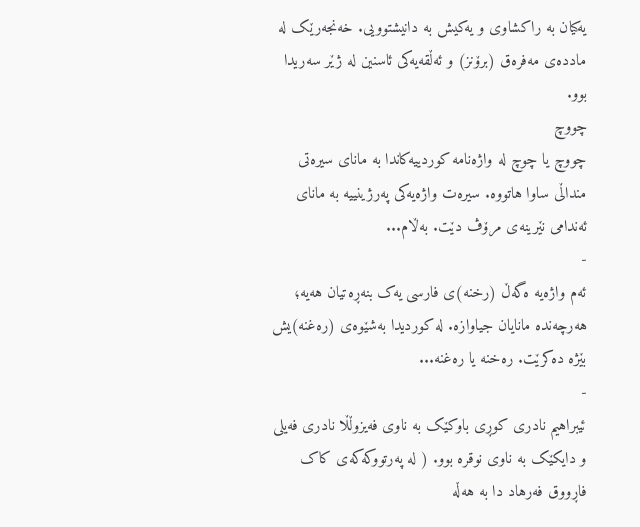یەکیان بە راکشاوی و یەکیش بە دانیشتوویی. خەنجەرێک لە ماددەی مەفرەق (برۆنز) و ئەڵقەیەکی ئاسنین لە ژێر سەریدا بوو.
چووچ
چووچ یا چوچ لە واژەنامە کوردییەکاندا بە مانای سیرەتی منداڵی ساوا هاتووە. سیرەت واژەیەکی پەرژینییە بە مانای ئەندامی نێرینەی مرۆڤ دێت. بەڵام...
-
ئەم واژەیە ەگەڵ (رخنە)ی فارسی یەک بنەڕەتیان هەیە؛ هەرچەندە مانایان جیاوازە. لە کوردیدا بەشێوەی (رەغنە)یش بێژە دەکرێت. رەخنە یا رەغنە...
-
ئیبراهیم نادری کوڕی باوکێک بە ناوی فەیزوڵڵا نادری فەیلی و دایکێک بە ناوی نوقرە بوو. ( لە پەرتووکەکەی کاک فاڕووق فەرهاد دا بە هەڵە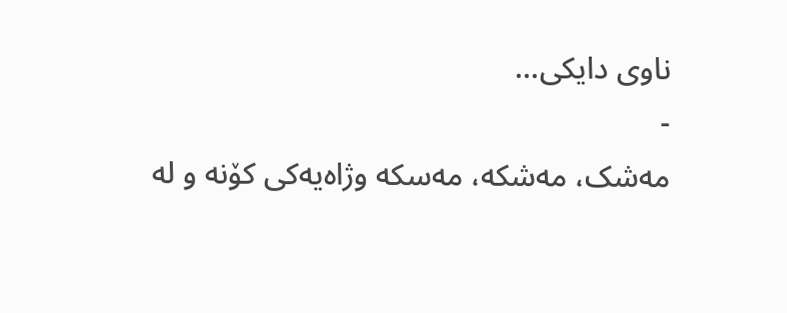ناوی دایکی...
-
مەشک، مەشکە، مەسکە وژاەیەکی کۆنە و لە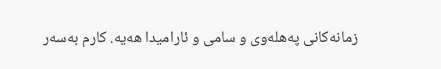زمانەکانی پەهلەوی و سامی و ئارامیدا هەیە. کارم بەسەر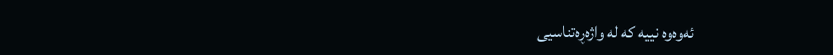ئەوەوە نییە کە لە واژەڕەتناسیی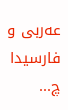عەربی و فارسیدا چ...